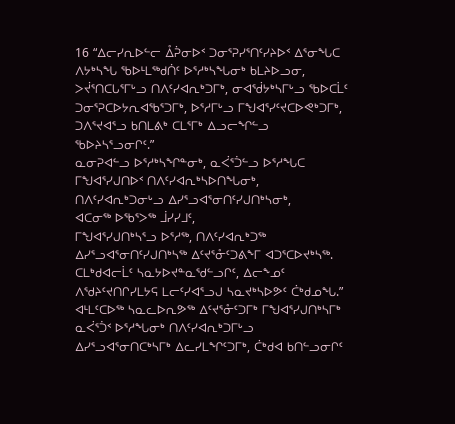16 “ᐃᓕᓯᕆᐅᓪᓕ ᐂᕉᓂᐅᑉ ᑐᓂᕐᕈᓯᕐᑎᑦᓯᔨᐅᑉ ᐃᕐᓂᖓᑕ ᐱᔭᒃᓴᖓ ᖃᐅᒻᒪᖅᑯᑏᑦ ᐅᕐᓱᒃᓴᖓᓂᒃ ᑲᒪᔨᐅᓗᓂ, ᐳᔫᕐᑎᑕᒐᕐᒥᒡᓗ ᑎᐱᑦᓯᐊᕆᒃᑐᒥᒃ, ᓂᐊᖂᔭᒃᓴᒥᒡᓗ ᖃᐅᑕᒫᑦ ᑐᓂᕐᕈᑕᐅᔭᕆᐊᖃᕐᑐᒥᒃ, ᐅᕐᓱᒥᒡᓗ ᒥᖑᐊᕐᓯᑦᔪᑕᐅᕙᒃᑐᒥᒃ, ᑐᐱᕐᔪᐊᕐᓗ ᑲᑎᒪᕕᒃ ᑕᒪᕐᒥᒃ ᐃᓗᓕᖏᓪᓗ ᖃᐅᔨᓴᕐᓗᓂᒋᑦ.”
ᓇᓂᕈᐊᓪᓗ ᐅᕐᓱᒃᓴᖏᓐᓂᒃ, ᓇᐹᕐᑑᓪᓗ ᐅᕐᓱᖓᑕ ᒥᖑᐊᕐᓯᒍᑎᐅᑉ ᑎᐱᑦᓯᐊᕆᒃᓴᐅᑎᖓᓂᒃ, ᑎᐱᑦᓯᐊᕆᒃᑐᓂᒡᓗ ᐃᓯᕐᓗᐊᕐᓂᑎᑦᓯᒍᑎᒃᓴᓂᒃ,
ᐊᑕᓂᖅ ᐅᖃᕐᐳᖅ ᒨᓯᓯᒧᑦ,
ᒥᖑᐊᕐᓯᒍᑎᒃᓴᕐᓗ ᐅᕐᓱᖅ, ᑎᐱᑦᓯᐊᕆᒃᑐᖅ ᐃᓯᕐᓗᐊᕐᓂᑎᑦᓯᒍᑎᒃᓴᖅ ᐃᑦᔪᕐᓁᑦᑐᕕᖕᒥ ᐊᑐᕐᑕᐅᔪᒃᓴᖅ. ᑕᒪᒃᑯᐊᓕᒫᑦ ᓴᓇᔭᐅᔪᓐᓇᖁᓪᓗᒋᑦ, ᐃᓕᖕᓄᑦ ᐱᖁᔨᑦᔪᑎᒋᓯᒪᔭᕋ ᒪᓕᑦᓯᐊᕐᓗᒍ ᓴᓇᔪᒃᓴᐅᕗᑦ ᑖᒃᑯᓄᖓ.”
ᐊᒻᒪᑦᑕᐅᖅ ᓴᓇᓚᐅᕆᕗᖅ ᐃᑦᔪᕐᓁᑦᑐᒥᒃ ᒥᖑᐊᕐᓯᒍᑎᒃᓴᒥᒃ ᓇᐹᕐᑑᑉ ᐅᕐᓱᖓᓂᒃ ᑎᐱᑦᓯᐊᕆᒃᑐᒥᒡᓗ ᐃᓯᕐᓗᐊᕐᓂᑎᑕᒃᓴᒥᒃ ᐃᓚᓯᒪᖏᑦᑐᒥᒃ, ᑖᒃᑯᐊ ᑲᑎᓪᓗᓂᒋᑦ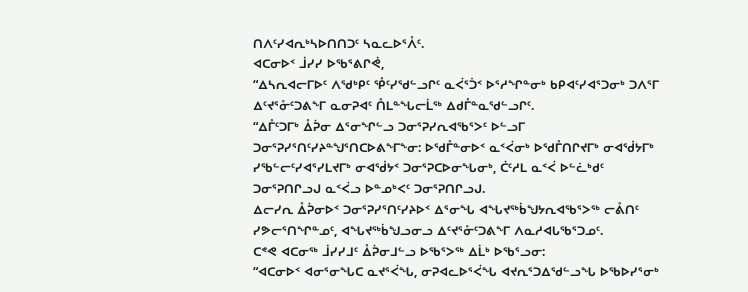ᑎᐱᑦᓯᐊᕆᒃᓴᐅᑎᑎᑐᑦ ᓴᓇᓚᐅᕐᐰᑦ.
ᐊᑕᓂᐅᑉ ᒨᓯᓯ ᐅᖃᕐᕕᒋᕚ,
“ᐃᓴᕆᐊᓕᒥᐅᑦ ᐱᖁᒃᑭᑦ ᕾᑦᓯᖁᓪᓗᒋᑦ ᓇᐹᕐᑑᑉ ᐅᕐᓱᖏᓐᓂᒃ ᑲᑭᐊᑦᓯᐊᕐᑐᓂᒃ ᑐᐱᕐᒥ ᐃᑦᔪᕐᓁᑦᑐᕕᖕᒥ ᓇᓂᕈᐊᑦ ᑍᒪᓐᖓᓕᒫᖅ ᐃᑯᒤᓐᓇᖁᓪᓗᒋᑦ.
“ᐃᒤᑦᑐᒥᒃ ᐂᕉᓂ ᐃᕐᓂᖏᓪᓗ ᑐᓂᕐᕈᓯᕆᐊᖃᕐᐳᑦ ᐅᓪᓗᒥ ᑐᓂᕐᕈᓯᕐᑎᑦᓯᔨᓐᖑᕐᑎᑕᐅᕕᖕᒥᖕᓂ: ᐅᖁᒤᓐᓂᐅᑉ ᓇᑉᐹᓂᒃ ᐅᖁᒤᑎᒋᔪᒥᒃ ᓂᐊᖂᔭᒥᒃ ᓯᖃᓪᓕᑦᓯᐊᕐᓯᒪᔪᒥᒃ ᓂᐊᖂᔭᑉ ᑐᓂᕐᕈᑕᐅᓂᖓᓂᒃ, ᑖᑦᓱᒪ ᓇᑉᐹ ᐅᓪᓛᒃᑯᑦ ᑐᓂᕐᕈᑎᒋᓗᒍ ᓇᑉᐹᓗ ᐅᓐᓄᒃᐸᑦ ᑐᓂᕐᕈᑎᒋᓗᒍ.
ᐃᓕᓯᕆ ᐂᕉᓂᐅᑉ ᑐᓂᕐᕈᓯᕐᑎᑦᓯᔨᐅᑉ ᐃᕐᓂᖓ ᐊᖓᔪᖅᑳᖑᔭᕆᐊᖃᕐᐳᖅ ᓕᕔᑎᑦ ᓯᕗᓕᕐᑎᖏᓐᓄᑦ, ᐊᖓᔪᖅᑳᖑᓗᓂᓗ ᐃᑦᔪᕐᓁᑦᑐᕕᖕᒥ ᐱᓇᓱᐊᒐᖃᕐᑐᓄᑦ.
ᑕᕝᕙ ᐊᑕᓂᖅ ᒨᓯᓯᒧᑦ ᐂᕉᓂᒧᓪᓗ ᐅᖃᕐᐳᖅ ᐃᒫᒃ ᐅᖃᕐᓗᓂ:
“ᐊᑕᓂᐅᑉ ᐊᓂᕐᓂᖓᑕ ᓇᔪᕐᐹᖓ, ᓂᕈᐊᓚᐅᕐᐹᖓ ᐊᔪᕆᕐᑐᐃᖁᓪᓗᖓ ᐅᖃᐅᓯᕐᓂᒃ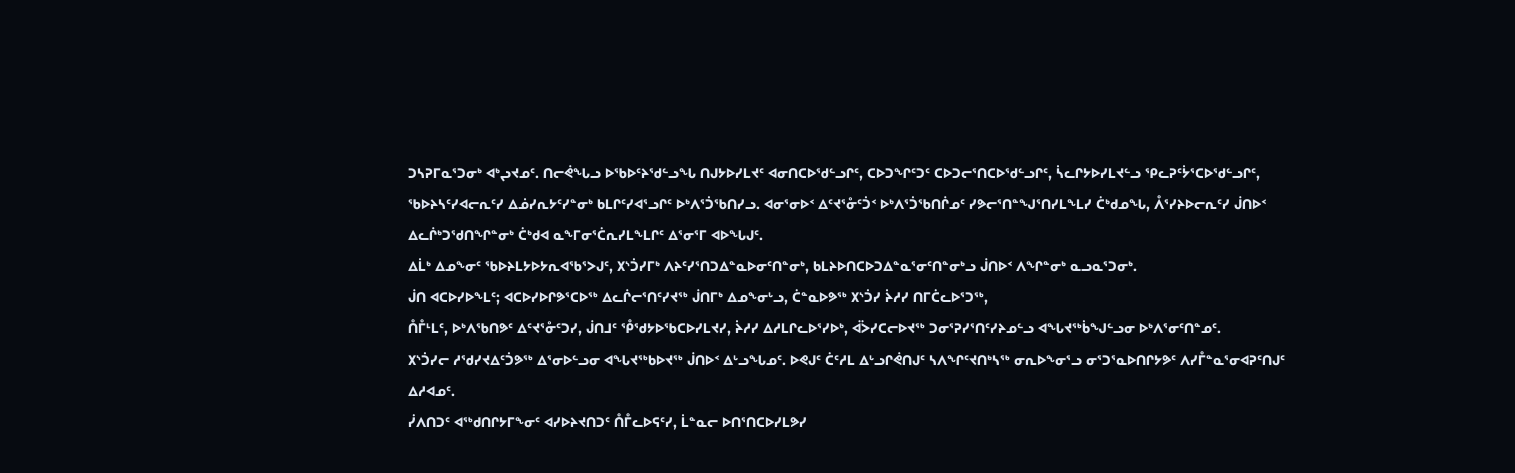ᑐᓴᕈᒥᓇᕐᑐᓂᒃ ᐊᒃᖢᔪᓄᑦ. ᑎᓕᕚᖓᓗ ᐅᖃᐅᑦᔨᖁᓪᓗᖓ ᑎᒍᔭᐅᓯᒪᔪᑦ ᐊᓂᑎᑕᐅᖁᓪᓗᒋᑦ, ᑕᐅᑐᖏᑦᑐᑦ ᑕᐅᑐᓕᕐᑎᑕᐅᖁᓪᓗᒋᑦ, ᓵᓚᒋᔭᐅᓯᒪᔪᓪᓗ ᕿᓚᕈᑦᔮᕐᑕᐅᖁᓪᓗᒋᑦ,
ᖃᐅᔨᓴᑦᓯᐊᓕᕆᑦᓯ ᐃᓅᓯᕆᔭᑦᓯᓐᓂᒃ ᑲᒪᒋᑦᓯᐊᕐᓗᒋᑦ ᐅᒃᐱᕐᑑᖃᑎᓯᓗ. ᐊᓂᕐᓂᐅᑉ ᐃᑦᔪᕐᓁᑦᑑᑉ ᐅᒃᐱᕐᑑᖃᑎᒌᓄᑦ ᓯᕗᓕᕐᑎᓐᖑᕐᑎᓯᒪᖕᒪᓯ ᑖᒃᑯᓄᖓ, ᐰᕐᓯᔨᐅᓕᕆᑦᓯ ᒎᑎᐅᑉ ᐃᓚᒌᒃᑐᖁᑎᖏᓐᓂᒃ ᑖᒃᑯᐊ ᓇᖕᒥᓂᕐᑖᕆᓯᒪᖕᒪᒋᑦ ᐃᕐᓂᕐᒥ ᐊᐅᖓᒍᑦ.
ᐃᒫᒃ ᐃᓄᖕᓂᑦ ᖃᐅᔨᒪᔭᐅᔭᕆᐊᖃᕐᐳᒍᑦ, ᙭ᔅᑑᓯᒥᒃ ᐱᔨᑦᓯᕐᑎᑐᐃᓐᓇᐅᓂᑦᑎᓐᓂᒃ, ᑲᒪᔨᐅᑎᑕᐅᑐᐃᓐᓇᕐᓂᑦᑎᓐᓂᒃᓗ ᒎᑎᐅᑉ ᐱᖏᓐᓂᒃ ᓇᓗᓇᕐᑐᓂᒃ.
ᒎᑎ ᐊᑕᐅᓯᐅᖕᒪᑦ; ᐊᑕᐅᓯᐅᒋᕗᕐᑕᐅᖅ ᐃᓚᒌᓕᕐᑎᑦᓯᔪᖅ ᒎᑎᒥᒃ ᐃᓄᖕᓂᒡᓗ, ᑖᓐᓇᐅᕗᖅ ᙭ᔅᑑᓯ ᔩᓱᓯ ᑎᒥᑖᓚᐅᕐᑐᖅ,
ᑍᒤᒻᒪᑦ, ᐅᒃᐱᖃᑎᕗᑦ ᐃᑦᔪᕐᓁᑦᑐᓯ, ᒎᑎᒧᑦ ᕾᖁᔭᐅᖃᑕᐅᓯᒪᔪᓯ, ᔩᓱᓯ ᐃᓱᒪᒋᓚᐅᕐᓯᐅᒃ, ᐋᐴᓯᑕᓕᐅᔪᖅ ᑐᓂᕐᕈᓯᕐᑎᑦᓯᔨᓄᓪᓗ ᐊᖓᔪᖅᑳᖑᓪᓗᓂ ᐅᒃᐱᕐᓂᑦᑎᓐᓄᑦ.
᙭ᔅᑑᓯᓕ ᓱᖁᓯᔪᐃᑦᑑᕗᖅ ᐃᕐᓂᐅᓪᓗᓂ ᐊᖓᔪᖅᑲᐅᔪᖅ ᒎᑎᐅᑉ ᐃᒡᓗᖓᓄᑦ. ᐅᕙᒍᑦ ᑖᑦᓱᒪ ᐃᒡᓗᒋᕚᑎᒍᑦ ᓴᐱᖏᑦᔪᑎᒃᓴᖅ ᓂᕆᐅᖕᓂᕐᓗ ᓂᕐᑐᕐᓇᐅᑎᒋᔭᕗᑦ ᐱᓯᒤᓐᓇᕐᓂᐊᕈᑦᑎᒍᑦ ᐃᓱᐊᓄᑦ.
ᓰᐱᑎᑐᑦ ᐊᖅᑯᑎᒋᔭᒥᖕᓂᑦ ᐊᓯᐅᔨᔪᑎᑐᑦ ᑍᒤᓚᐅᕋᑦᓯ, ᒫᓐᓇᓕ ᐅᑎᕐᑎᑕᐅᓯᒪᕗᓯ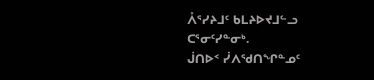ᐰᕐᓯᔨᒧᑦ ᑲᒪᔨᐅᔪᒧᓪᓗ ᑕᕐᓂᑦᓯᓐᓂᒃ.
ᒎᑎᐅᑉ ᓰᐱᖁᑎᖏᓐᓄᑦ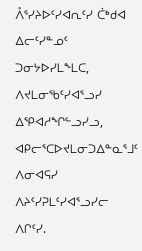ᐰᕐᓯᔨᐅᑦᓯᐊᕆᑦᓯ ᑖᒃᑯᐊ ᐃᓕᑦᓯᓐᓄᑦ ᑐᓂᔭᐅᓯᒪᖕᒪᑕ, ᐱᔪᒪᓂᖃᑦᓯᐊᕐᓗᓯ ᐃᕿᐊᓱᖏᓪᓗᓯᓗ, ᐊᑭᓕᕐᑕᐅᔪᒪᓂᑐᐃᓐᓇᕐᒧᑦ ᐱᓂᐊᕋᓯ ᐱᔨᑦᓯᕈᒪᑦᓯᐊᕐᓗᓯᓕ ᐱᒋᑦᓯ.